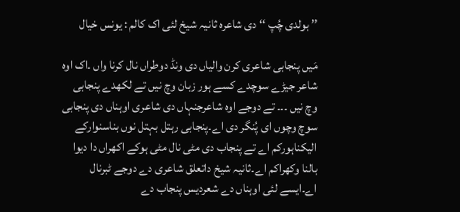’’ بولدی چُپ ‘‘ دی شاعرہ ثانیہ شیخ لئی اک کالم : یونس خیال

مَیں پنجابی شاعری کرن والیاں دی ونڈ دوطراں نال کرنا واں ۔اک اوہ شاعر جیڑے سوچدے کسے ہور زبان وچ نیں تے لکھدے پنجابی وچ نیں ۔۔۔ تے دوجے اوہ شاعرجنہاں دی شاعری اوہناں دی پنجابی سوچ وچوں ای پُنگر دی اے۔پنجابی رہتل بہتل نوں بناسنوارکے الیکناہورکم اے تے پنجاب دی مٹی نال مٹی ہوکے اکھراں دا دیوا بالنا وکھراکم اے۔ثانیہ شیخ داتعلق شاعری دے دوجے ٹبرنال اے۔ایسے لئی اوہناں دے شعردیس پنجاب دے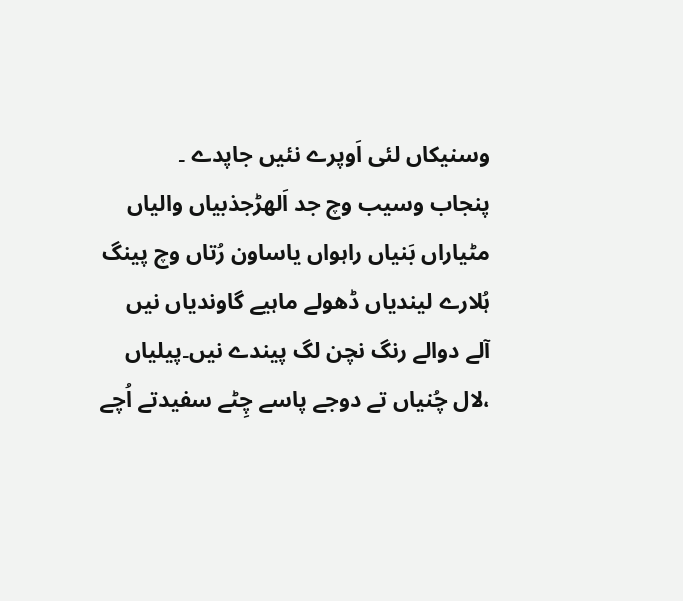وسنیکاں لئی اَوپرے نئیں جاپدے ۔
پنجاب وسیب وچ جد اَلھڑجذبیاں والیاں مٹیاراں بَنیاں راہواں یاساون رُتاں وچ پینگ ہُلارے لیندیاں ڈھولے ماہیے گاوندیاں نیں آلے دوالے رنگ نچن لگ پیندے نیں۔پیلیاں ،لال چُنیاں تے دوجے پاسے چِٹے سفیدتے اُچے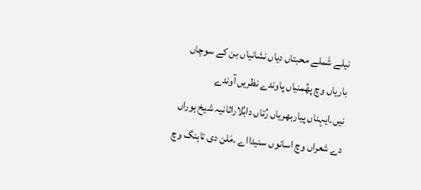نیلے شَملے محبتاں دیاں نشانیاں بن کے سوچاں باریاں وچ پھُمنیاں پاوندے نظریں آوندے نیں۔ایہناں پیاربھریاں رُتاں دابُلاراثانیہ شیخ ہوراں دے شعراں وچ اسانوں سنیدااے ۔مَلن دی تاہنگ وچ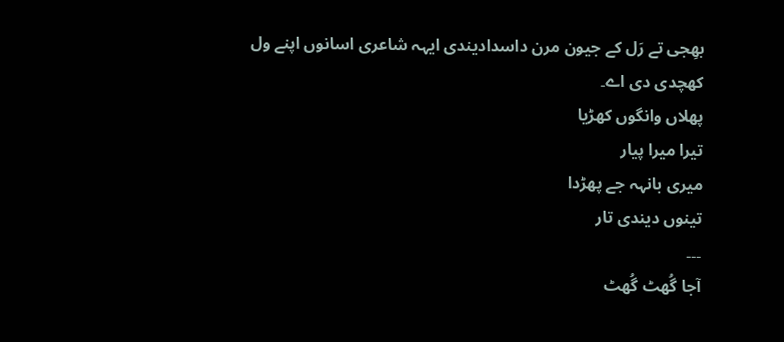بھِجی تے رَل کے جیون مرن داسدادیندی ایہہ شاعری اسانوں اپنے ول کھچدی دی اے۔
پھلاں وانگوں کھڑیا
تیرا میرا پیار
میری بانہہ جے پھڑدا
تینوں دیندی تار
۔۔۔
آجا گُھٹ گُھٹ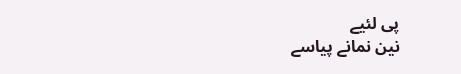پی لئیے
نین نمانے پیاسے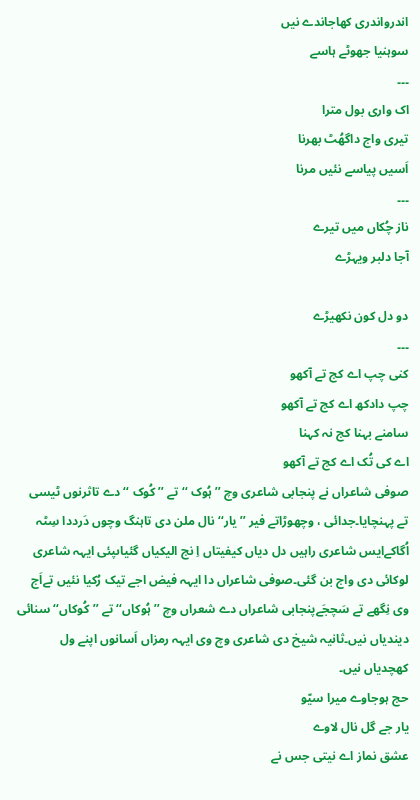اندرواندری کھاجاندے نیں
سوہنیا جھوٹے ہاسے
۔۔۔
اک واری بول مترا
تیری واج داگھُٹ بھرنا
اَسیں پیاسے نئیں مرنا
۔۔۔
ناز چُکاں میں تیرے
آجا دلبر ویہڑے

دو دل کون نکھیڑے
۔۔۔
کنی چپ اے کج تے آکھو
چپ دادکھ اے کج تے آکھو
سامنے بہنا کج نہ کہنا
اے کی تُک اے کج تے آکھو
صوفی شاعراں نے پنجابی شاعری وچ ’’ ہُوک ‘‘ تے ’’ کُوک ‘‘ دے تاثرنوں ٹیسی تے پہنچایا۔جدائی ، وچھوڑاتے فیر ’’ یار‘‘ نال ملن دی تاہنگ وچوں دَرددا سِٹہ اُگاکےایس شاعری راہیں دل دیاں کیفیتاں اِ نج الیکیاں گئیاںپئی ایہہ شاعری لوکائی دی واج بن گئی۔صوفی شاعراں دا ایہہ فیض اجے تیک رُکیا نئیں تےاَج وی نِگھے تے سَچجَےپنجابی شاعراں دے شعراں وچ ’’ ہُوکاں‘‘ تے ’’کُوکاں‘‘سنائی دیندیاں نیں۔ثانیہ شیخ دی شاعری وچ وی ایہہ رمزاں اَسانوں اپنے ول کھچدیاں نیں۔
حج ہوجاوے میرا سیّو
یار جے گل نال لاوے
عشق نماز اے نیتی جس نے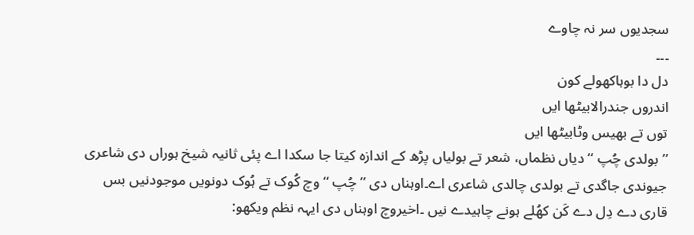سجدیوں سر نہ چاوے
۔۔۔
دل دا بوہاکھولے کون
اندروں جندرالابیٹھا ایں
توں تے بھیس وٹابیٹھا ایں
’’بولدی چُپ ‘‘ دیاں نظماں، شعر تے بولیاں پڑھ کے اندازہ کیتا جا سکدا اے پئی ثانیہ شیخ ہوراں دی شاعری جیوندی جاگدی تے بولدی چالدی شاعری اے۔اوہناں دی ’’ چُپ ‘‘ وچ کُوک تے ہُوک دونویں موجودنیں بس قاری دے دِل دے کَن کھُلے ہونے چاہیدے نیں ۔اخیروچ اوہناں دی ایہہ نظم ویکھو: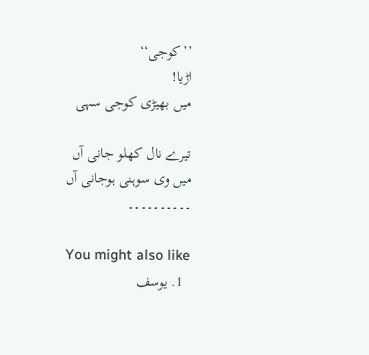’’کوجی‘‘
اڑیا!
میں بھیڑی کوجی سہی

تیرے نال کھلو جانی آں
میں وی سوہنی ہوجانی آں
۔۔۔۔۔۔۔۔۔۔

You might also like
  1. یوسف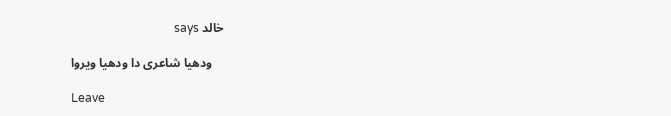خالد says

    ودھیا شاعری دا ودھیا ویروا

Leave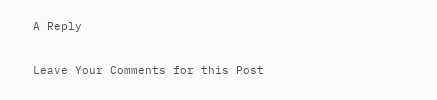A Reply

Leave Your Comments for this Post